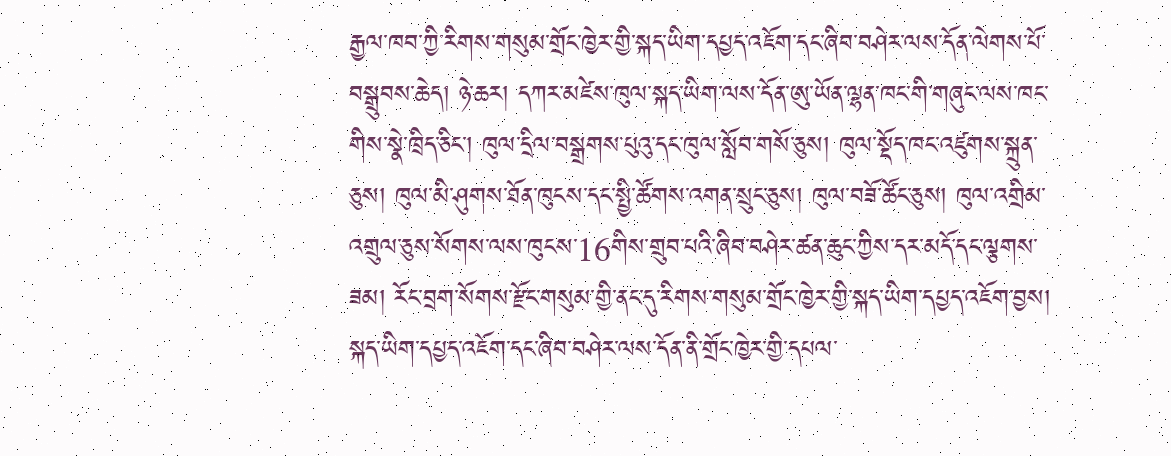རྒྱལ་ཁབ་ཀྱི་རིགས་གསུམ་གྲོང་ཁྱེར་གྱི་སྐད་ཡིག་དཔྱད་འཇོག་དང་ཞིབ་བཤེར་ལས་དོན་ལེགས་པོ་བསྒྲུབས་ཆེད། ཉེ་ཆར། དཀར་མཛེས་ཁུལ་སྐད་ཡིག་ལས་དོན་ཨུ་ཡོན་ལྷན་ཁང་གི་གཞུང་ལས་ཁང་གིས་སྣེ་ཁྲིད་ཅིང་། ཁུལ་དྲིལ་བསྒྲགས་པུའུ་དང་ཁུལ་སློབ་གསོ་ཅུས། ཁུལ་སྡོད་ཁང་འཛུགས་སྐྲུན་ཅུས། ཁུལ་མི་ཤུགས་ཐོན་ཁུངས་དང་སྤྱི་ཚོགས་འགན་སྲུང་ཅུས། ཁུལ་བཟོ་ཚོང་ཅུས། ཁུལ་འགྲིམ་འགྲུལ་ཅུས་སོགས་ལས་ཁུངས་16གིས་གྲུབ་པའི་ཞིབ་བཤེར་ཚན་ཆུང་ཀྱིས་དར་མདོ་དང་ལྕགས་ཟམ། རོང་བྲག་སོགས་རྫོང་གསུམ་གྱི་ནང་དུ་རིགས་གསུམ་གྲོང་ཁྱེར་གྱི་སྐད་ཡིག་དཔྱད་འཇོག་བྱས།
སྐད་ཡིག་དཔྱད་འཇོག་དང་ཞིབ་བཤེར་ལས་དོན་ནི་གྲོང་ཁྱེར་གྱི་དཔལ་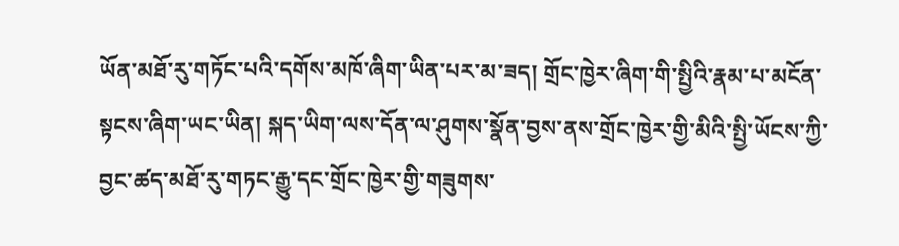ཡོན་མཐོ་རུ་གཏོང་པའི་དགོས་མཁོ་ཞིག་ཡིན་པར་མ་ཟད། གྲོང་ཁྱེར་ཞིག་གི་སྤྱིའི་རྣམ་པ་མངོན་སྟངས་ཞིག་ཡང་ཡིན། སྐད་ཡིག་ལས་དོན་ལ་ཤུགས་སྣོན་བྱས་ནས་གྲོང་ཁྱེར་གྱི་མིའི་སྤྱི་ཡོངས་ཀྱི་བྱང་ཚད་མཐོ་རུ་གཏང་རྒྱུ་དང་གྲོང་ཁྱེར་གྱི་གཟུགས་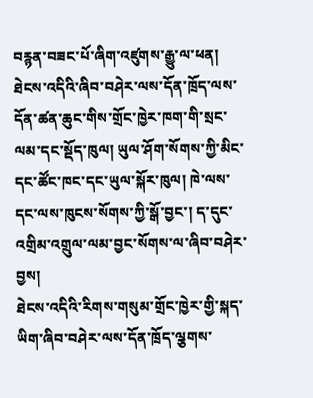བརྙན་བཟང་པོ་ཞིག་འཛུགས་རྒྱུ་ལ་ཕན། ཐེངས་འདིའི་ཞིབ་བཤེར་ལས་དོན་ཁྲོད་ལས་དོན་ཚན་ཆུང་གིས་གྲོང་ཁྱེར་ཁག་གི་སྲང་ལམ་དང་སྡོད་ཁུལ། ཡུལ་ཤོག་སོགས་ཀྱི་མིང་དང་ཚོང་ཁང་དང་ཡུལ་སྐོར་ཁུལ། ཁེ་ལས་དང་ལས་ཁུངས་སོགས་ཀྱི་སྒོ་བྱང་། ད་དུང་འགྲིམ་འགྲུལ་ལམ་བྱང་སོགས་ལ་ཞིབ་བཤེར་བྱས།
ཐེངས་འདིའི་རིགས་གསུམ་གྲོང་ཁྱེར་གྱི་སྐད་ཡིག་ཞིབ་བཤེར་ལས་དོན་ཁྲོད་ལྕགས་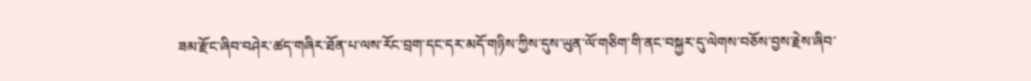ཟམ་རྫོང་ཞིབ་བཤེར་ཚད་གཞིར་ཐོན་པ་ལས་རོང་བྲག་དང་དར་མདོ་གཉིས་ཀྱིས་དུས་ཡུན་ལོ་གཅིག་གི་ནང་བསྐྱར་དུ་ལེགས་བཅོས་བྱས་རྗེས་ཞིབ་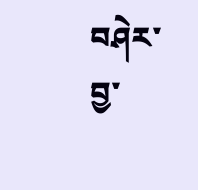བཤེར་བྱ་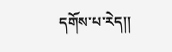དགོས་པ་རེད།།